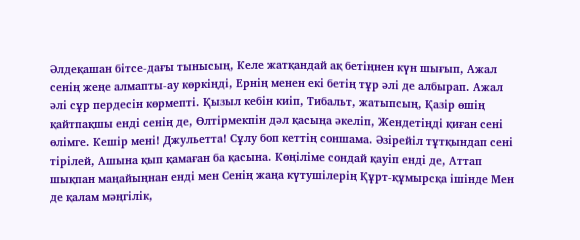Əлдеқашан бітсе-дағы тынысың, Келе жатқандай ақ бетіңнен күн шығып, Ажал сенің жеңе алмапты-ау көркіңді, Ернің менен екі бетің тұр əлі де албырап. Ажал əлі сұр пердесін көрмепті. Қызыл кебін киіп, Тибальт, жатыпсың, Қазір өшің қайтпақшы енді сенің де, Өлтірмекпін дəл қасыңа əкеліп, Жендетіңді қиған сені өлімге. Кешір мені! Джульетта! Сұлу боп кеттің соншама. Əзірейіл тұтқындап сені тірілей, Ашына қып қамаған ба қасына. Көңіліме сондай қауіп енді де, Аттап шықпан маңайыңнан енді мен Сенің жаңа күтушілерің Құрт-құмырсқа ішінде Мен де қалам мəңгілік,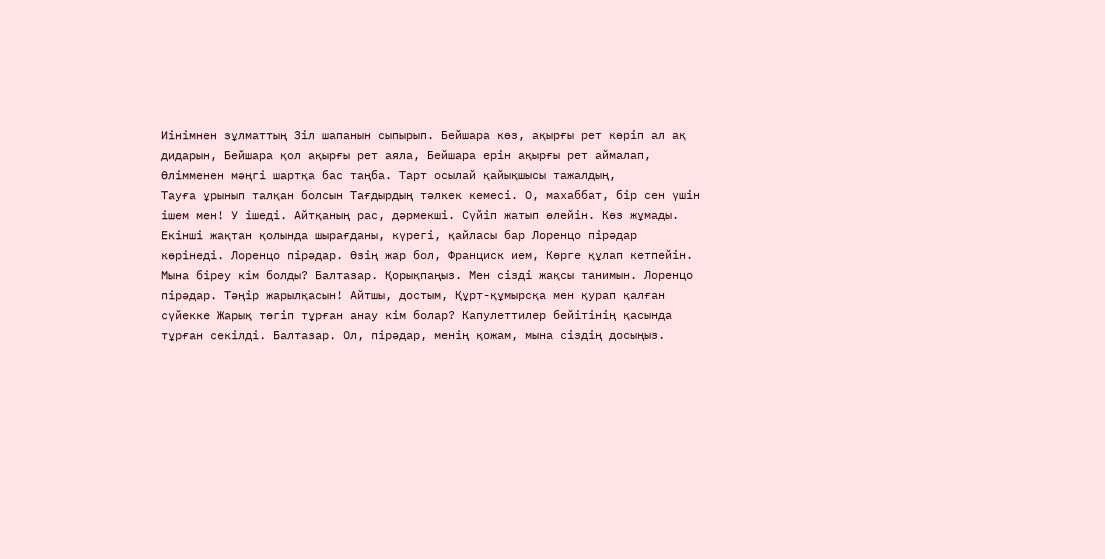Иінімнен зұлматтың Зіл шапанын сыпырып. Бейшара көз, ақырғы рет көріп ал ақ дидарын, Бейшара қол ақырғы рет аяла, Бейшара ерін ақырғы рет аймалап, Өлімменен мəңгі шартқа бас таңба. Тарт осылай қайықшысы тажалдың,
Тауға ұрынып талқан болсын Тағдырдың тəлкек кемесі. О, махаббат, бір сен үшін ішем мен! У ішеді. Айтқаның рас, дəрмекші. Сүйіп жатып өлейін. Көз жұмады. Екінші жақтан қолында шырағданы, күрегі, қайласы бар Лоренцо пірəдар көрінеді. Лоренцо пірəдар. Өзің жар бол, Франциск ием, Көрге құлап кетпейін. Мына біреу кім болды? Балтазар. Қорықпаңыз. Мен сізді жақсы танимын. Лоренцо пірəдар. Тəңір жарылқасын! Айтшы, достым, Құрт-құмырсқа мен қурап қалған сүйекке Жарық төгіп тұрған анау кім болар? Капулеттилер бейітінің қасында тұрған секілді. Балтазар. Ол, пірəдар, менің қожам, мына сіздің досыңыз.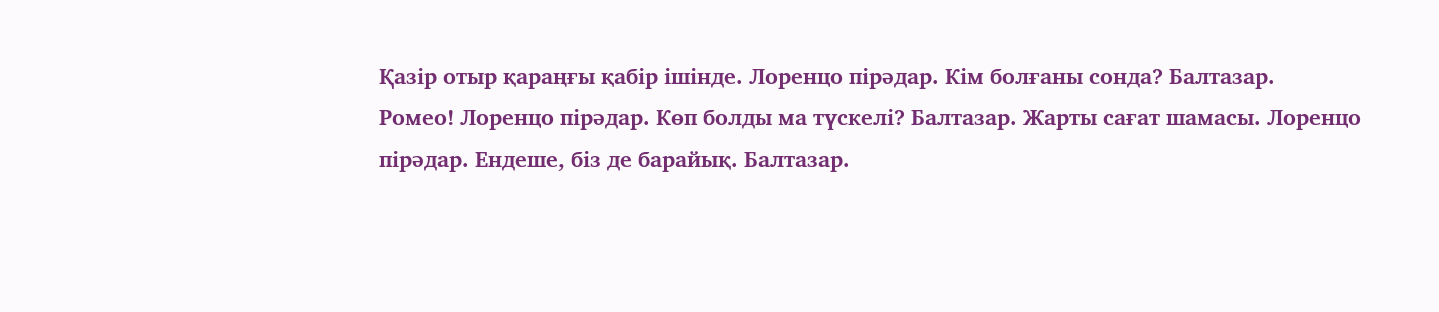Қазір отыр қараңғы қабір ішінде. Лоренцо пірəдар. Кім болғаны сонда? Балтазар.
Ромео! Лоренцо пірəдар. Көп болды ма түскелі? Балтазар. Жарты сағат шамасы. Лоренцо пірəдар. Ендеше, біз де барайық. Балтазар.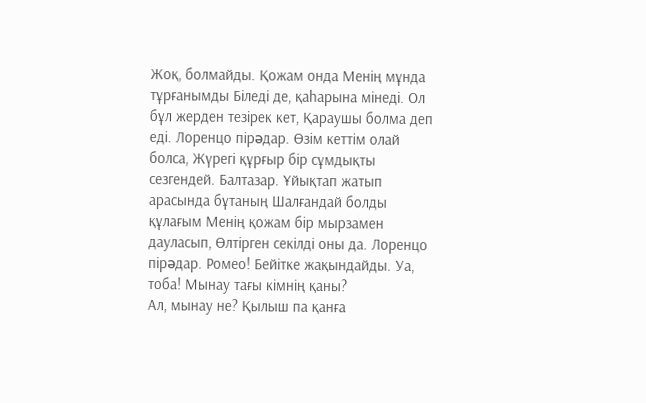Жоқ, болмайды. Қожам онда Менің мұнда тұрғанымды Біледі де, қаһарына мінеді. Ол бұл жерден тезірек кет, Қараушы болма деп еді. Лоренцо пірəдар. Өзім кеттім олай болса, Жүрегі құрғыр бір сұмдықты сезгендей. Балтазар. Ұйықтап жатып арасында бұтаның Шалғандай болды құлағым Менің қожам бір мырзамен дауласып, Өлтірген секілді оны да. Лоренцо пірəдар. Ромео! Бейітке жақындайды. Уа, тоба! Мынау тағы кімнің қаны?
Ал, мынау не? Қылыш па қанға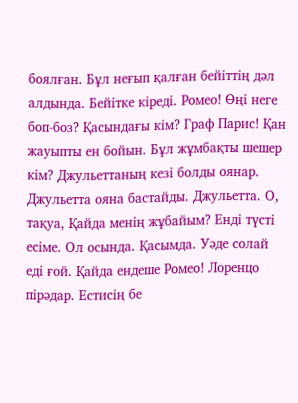боялған. Бұл неғып қалған бейіттің дəл алдында. Бейітке кіреді. Ромео! Өңі неге боп-боз? Қасындағы кім? Граф Парис! Қан жауыпты ен бойын. Бұл жұмбақты шешер кім? Джульеттаның кезі болды оянар. Джульетта ояна бастайды. Джульетта. О, тақуа, Қайда менің жұбайым? Енді түсті есіме. Ол осында. Қасымда. Уəде солай еді ғой. Қайда ендеше Ромео! Лоренцо пірəдар. Естисің бе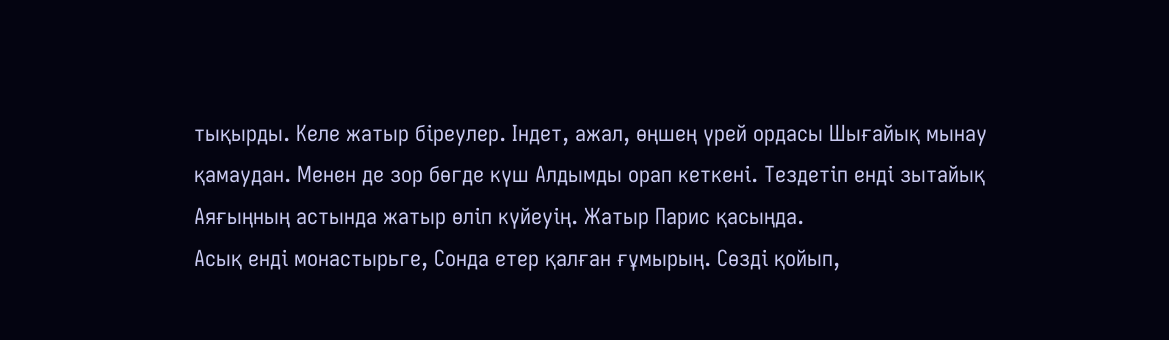тықырды. Келе жатыр біреулер. Індет, ажал, өңшең үрей ордасы Шығайық мынау қамаудан. Менен де зор бөгде күш Алдымды орап кеткені. Тездетіп енді зытайық Аяғыңның астында жатыр өліп күйеуің. Жатыр Парис қасыңда.
Асық енді монастырьге, Сонда етер қалған ғұмырың. Сөзді қойып,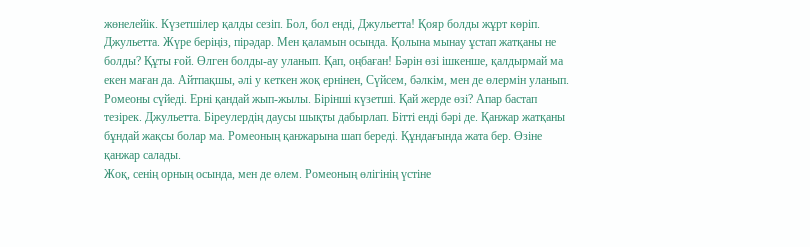жөнелейік. Күзетшілер қалды сезіп. Бол, бол енді, Джульетта! Қояр болды жұрт көріп. Джульетта. Жүре беріңіз, пірəдар. Мен қаламын осында. Қолына мынау ұстап жатқаны не болды? Құты ғой. Өлген болды-ау уланып. Қап, оңбаған! Бəрін өзі ішкенше, қалдырмай ма екен маған да. Айтпақшы, əлі у кеткен жоқ ернінен, Сүйсем, бəлкім, мен де өлермін уланып. Ромеоны сүйеді. Ерні қандай жып-жылы. Бірінші күзетші. Қай жерде өзі? Апар бастап тезірек. Джульетта. Біреулердің даусы шықты дабырлап. Бітті енді бəрі де. Қанжар жатқаны бұндай жақсы болар ма. Ромеоның қанжарына шап береді. Құндағында жата бер. Өзіне қанжар салады.
Жоқ, сенің орның осында, мен де өлем. Ромеоның өлігінің үстіне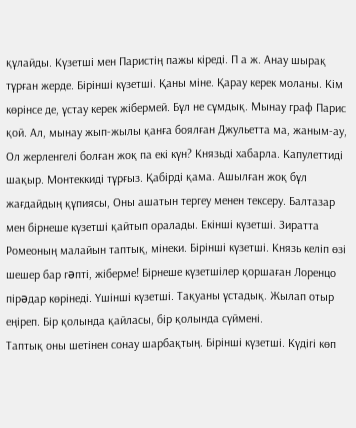құлайды. Күзетші мен Паристің пажы кіреді. П а ж. Анау шырақ тұрған жерде. Бірінші күзетші. Қаны міне. Қарау керек моланы. Кім көрінсе де, ұстау керек жібермей. Бұл не сұмдық. Мынау граф Парис қой. Ал, мынау жып-жылы қанға боялған Джульетта ма, жаным-ау, Ол жерленгелі болған жоқ па екі күн? Князьді хабарла. Капулеттиді шақыр. Монтеккиді тұрғыз. Қабірді қама. Ашылған жоқ бұл жағдайдың құпиясы, Оны ашатын тергеу менен тексеру. Балтазар мен бірнеше күзетші қайтып оралады. Екінші күзетші. Зиратта Ромеоның малайын таптық, мінеки. Бірінші күзетші. Князь келіп өзі шешер бар гəпті, жіберме! Бірнеше күзетшілер қоршаған Лоренцо пірəдар көрінеді. Үшінші күзетші. Тақуаны ұстадық. Жылап отыр еңіреп. Бір қолында қайласы, бір қолында сүймені.
Таптық оны шетінен сонау шарбақтың. Бірінші күзетші. Күдігі көп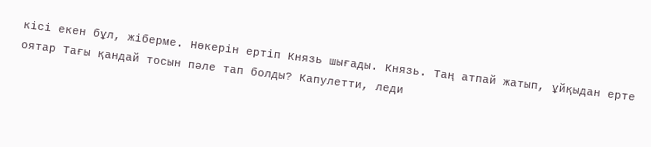кісі екен бұл, жіберме. Нөкерін ертіп Князь шығады. Князь. Таң атпай жатып, ұйқыдан ерте оятар Тағы қандай тосын пəле тап болды? Капулетти, леди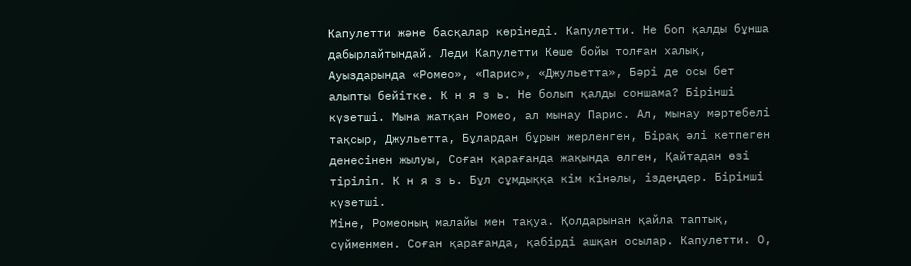Капулетти жəне басқалар көрінеді. Капулетти. Не боп қалды бұнша дабырлайтындай. Леди Капулетти Көше бойы толған халық, Ауыздарында «Ромео», «Парис», «Джульетта», Бəрі де осы бет алыпты бейітке. К н я з ь. Не болып қалды соншама? Бірінші күзетші. Мына жатқан Ромео, ал мынау Парис. Ал, мынау мəртебелі тақсыр, Джульетта, Бұлардан бұрын жерленген, Бірақ əлі кетпеген денесінен жылуы, Соған қарағанда жақында өлген, Қайтадан өзі тіріліп. К н я з ь. Бұл сұмдыққа кім кінəлы, іздеңдер. Бірінші күзетші.
Міне, Ромеоның малайы мен тақуа. Қолдарынан қайла таптық, сүйменмен. Соған қарағанда, қабірді ашқан осылар. Капулетти. О,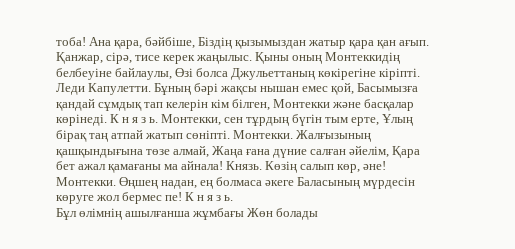тоба! Ана қара, бəйбіше, Біздің қызымыздан жатыр қара қан ағып. Қанжар, сірə, тисе керек жаңылыс. Қыны оның Монтеккидің белбеуіне байлаулы, Өзі болса Джульеттаның көкірегіне кіріпті. Леди Капулетти. Бұның бəрі жақсы нышан емес қой, Басымызға қандай сұмдық тап келерін кім білген, Монтекки жəне басқалар көрінеді. К н я з ь. Монтекки, сен тұрдың бүгін тым ерте, Ұлың бірақ таң атпай жатып сөніпті. Монтекки. Жалғызының қашқындығына төзе алмай, Жаңа ғана дүние салған əйелім, Қара бет ажал қамағаны ма айнала! Князь. Көзің салып көр, əне! Монтекки. Өңшең надан, ең болмаса əкеге Баласының мүрдесін көруге жол бермес пе! К н я з ь.
Бұл өлімнің ашылғанша жұмбағы Жөн болады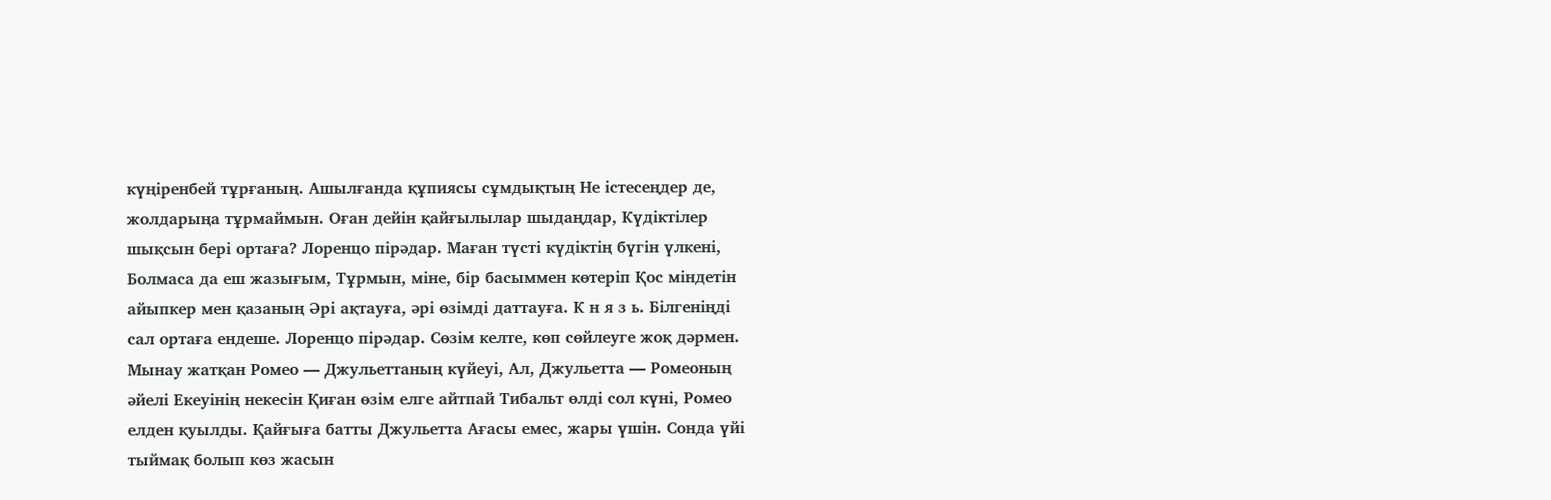күңіренбей тұрғаның. Ашылғанда құпиясы сұмдықтың Не істесеңдер де, жолдарыңа тұрмаймын. Оған дейін қайғылылар шыдаңдар, Күдіктілер шықсын бері ортаға? Лоренцо пірəдар. Маған түсті күдіктің бүгін үлкені, Болмаса да еш жазығым, Тұрмын, міне, бір басыммен көтеріп Қос міндетін айыпкер мен қазаның Əрі ақтауға, əрі өзімді даттауға. К н я з ь. Білгеніңді сал ортаға ендеше. Лоренцо пірəдар. Сөзім келте, көп сөйлеуге жоқ дəрмен. Мынау жатқан Ромео — Джульеттаның күйеуі, Ал, Джульетта — Ромеоның əйелі Екеуінің некесін Қиған өзім елге айтпай Тибальт өлді сол күні, Ромео елден қуылды. Қайғыға батты Джульетта Ағасы емес, жары үшін. Сонда үйі тыймақ болып көз жасын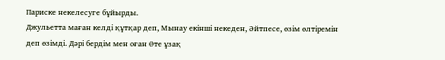Париске некелесуге бұйырды.
Джульетта маған келді құтқар деп, Мынау екінші некеден, Əйтпесе, өзім өлтіремін деп өзімді. Дəрі бердім мен оған Өте ұзақ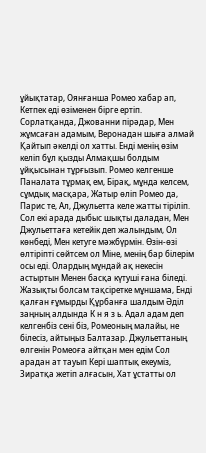ұйықтатар, Оянғанша Ромео хабар ап, Кетпек еді өзіменен бірге ертіп. Сорлатқанда, Джованни пірəдар, Мен жұмсаған адамым, Веронадан шыға алмай Қайтып əкелді ол хатты. Енді менің өзім келіп бұл қызды Алмақшы болдым ұйқысынан тұрғызып. Ромео келгенше Паналата тұрмақ ем, Бірақ, мұнда келсем, сұмдық масқара, Жатыр өліп Ромео да, Парис те, Ал, Джульетта келе жатты тіріліп. Сол екі арада дыбыс шықты даладан, Мен Джульеттаға кетейік деп жалындым, Ол көнбеді, Мен кетуге мəжбүрмін. Өзін-өзі өлтіріпті сөйтсем ол Міне, менің бар білерім осы еді. Олардың мұндай ақ некесін астыртын Менен басқа күтуші ғана біледі.
Жазықты болсам тақсіретке мұншама, Енді қалған ғұмырды Құрбанға шалдым Əділ заңның алдында К н я з ь. Адал адам деп келгенбіз сені біз, Ромеоның малайы, не білесіз, айтыңыз Балтазар. Джульеттаның өлгенін Ромеоға айтқан мен едім Сол арадан ат тауып Кері шаптық екеуміз, Зиратқа жетіп алғасын, Хат ұстатты ол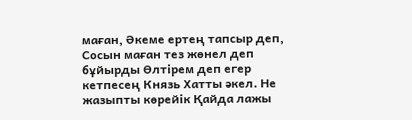маған, Əкеме ертең тапсыр деп, Сосын маған тез жөнел деп бұйырды Өлтірем деп егер кетпесең Князь Хатты əкел. Не жазыпты көрейік Қайда лажы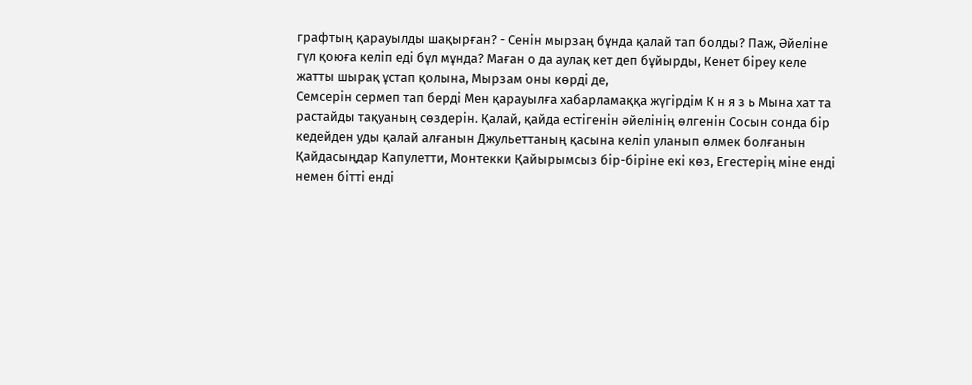графтың қарауылды шақырған? - Сенін мырзаң бұнда қалай тап болды? Паж, Əйеліне гүл қоюға келіп еді бұл мұнда? Маған о да аулақ кет деп бұйырды, Кенет біреу келе жатты шырақ ұстап қолына, Мырзам оны көрді де,
Семсерін сермеп тап берді Мен қарауылға хабарламаққа жүгірдім К н я з ь Мына хат та растайды тақуаның сөздерін. Қалай, қайда естігенін əйелінің өлгенін Сосын сонда бір кедейден уды қалай алғанын Джульеттаның қасына келіп уланып өлмек болғанын Қайдасыңдар Капулетти, Монтекки Қайырымсыз бір-біріне екі көз, Егестерің міне енді немен бітті енді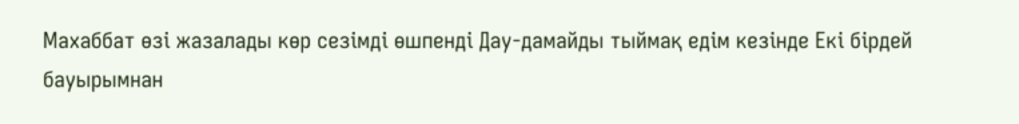Махаббат өзі жазалады көр сезімді өшпенді Дау-дамайды тыймақ едім кезінде Екі бірдей бауырымнан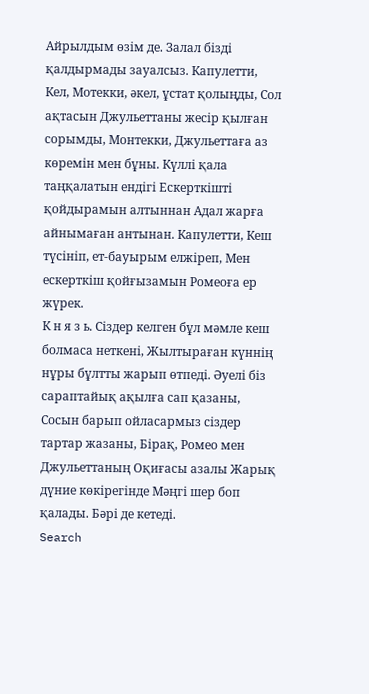Айрылдым өзім де. Залал бізді қалдырмады зауалсыз. Капулетти, Кел, Мотекки, əкел, ұстат қолыңды, Сол ақтасын Джульеттаны жесір қылған сорымды, Монтекки, Джульеттаға аз көремін мен бұны. Күллі қала таңқалатын ендігі Ескерткішті қойдырамын алтыннан Адал жарға айнымаған антынан. Капулетти, Кеш түсініп, ет-бауырым елжіреп, Мен ескерткіш қойғызамын Ромеоға ер жүрек.
К н я з ь. Сіздер келген бұл мəмле кеш болмаса неткені, Жылтыраған күннің нұры бұлтты жарып өтпеді. Əуелі біз сараптайық ақылға сап қазаны, Сосын барып ойласармыз сіздер тартар жазаны, Бірақ, Ромео мен Джульеттаның Оқиғасы азалы Жарық дүние көкірегінде Мəңгі шер боп қалады. Бəрі де кетеді.
Search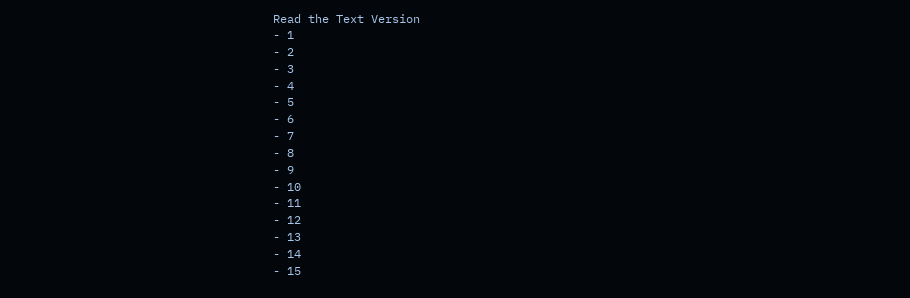Read the Text Version
- 1
- 2
- 3
- 4
- 5
- 6
- 7
- 8
- 9
- 10
- 11
- 12
- 13
- 14
- 15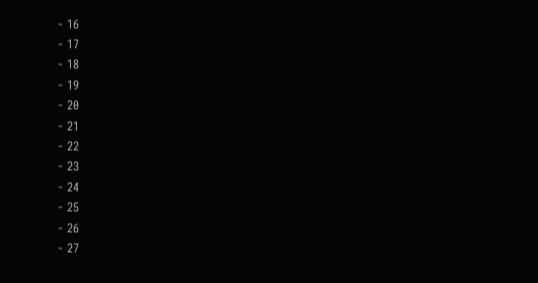- 16
- 17
- 18
- 19
- 20
- 21
- 22
- 23
- 24
- 25
- 26
- 27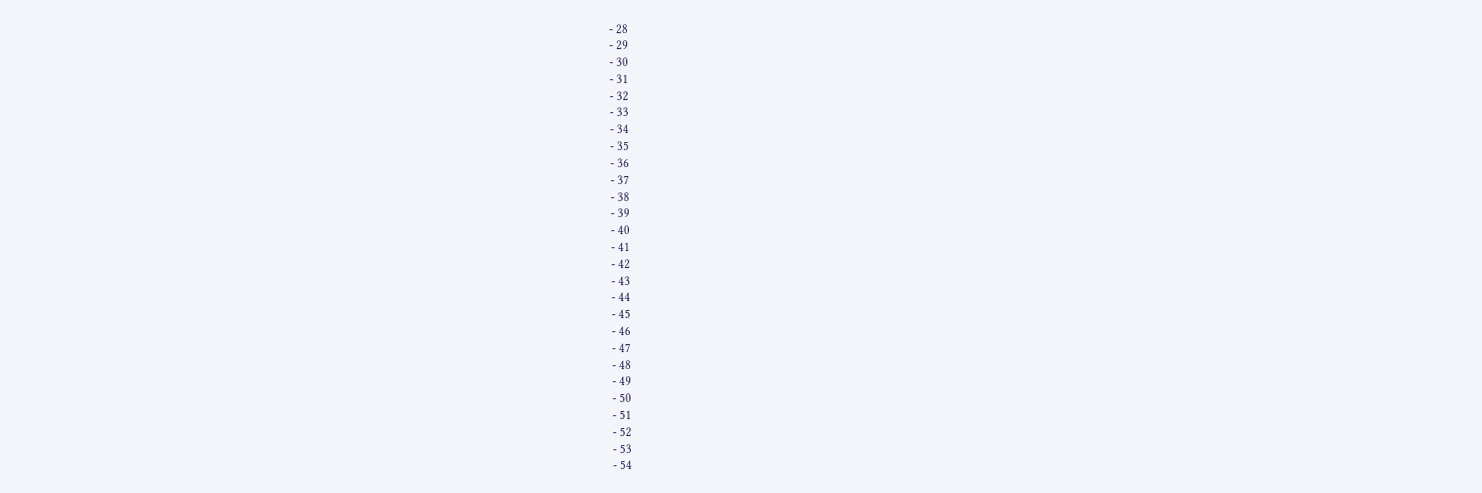- 28
- 29
- 30
- 31
- 32
- 33
- 34
- 35
- 36
- 37
- 38
- 39
- 40
- 41
- 42
- 43
- 44
- 45
- 46
- 47
- 48
- 49
- 50
- 51
- 52
- 53
- 54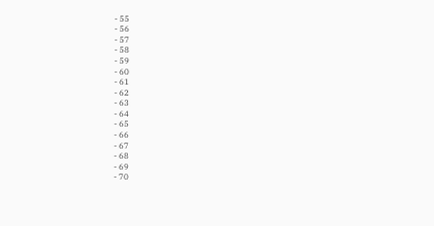- 55
- 56
- 57
- 58
- 59
- 60
- 61
- 62
- 63
- 64
- 65
- 66
- 67
- 68
- 69
- 70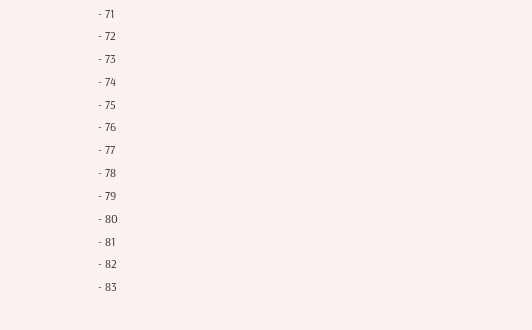- 71
- 72
- 73
- 74
- 75
- 76
- 77
- 78
- 79
- 80
- 81
- 82
- 83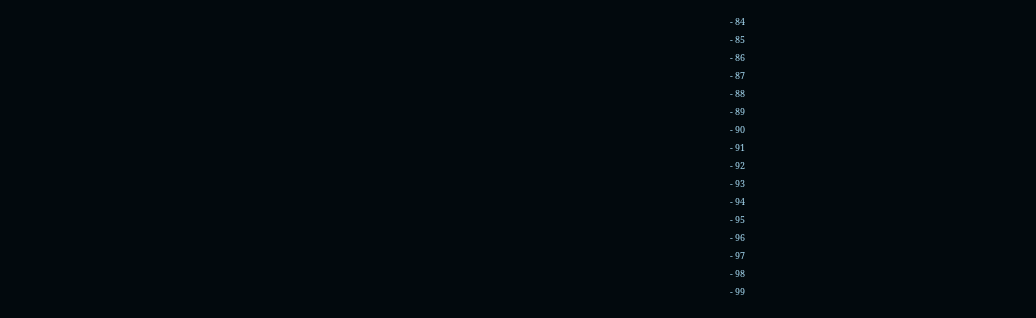- 84
- 85
- 86
- 87
- 88
- 89
- 90
- 91
- 92
- 93
- 94
- 95
- 96
- 97
- 98
- 99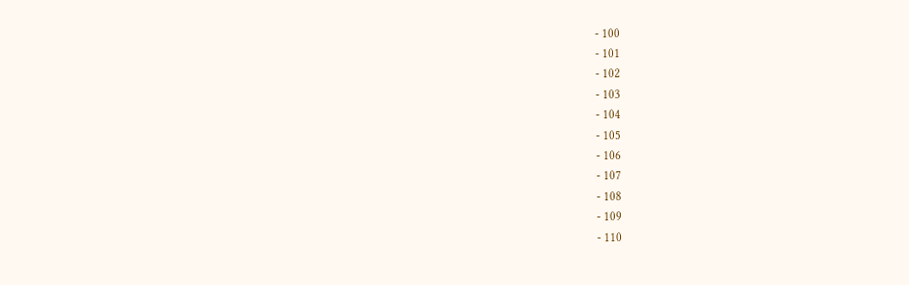- 100
- 101
- 102
- 103
- 104
- 105
- 106
- 107
- 108
- 109
- 110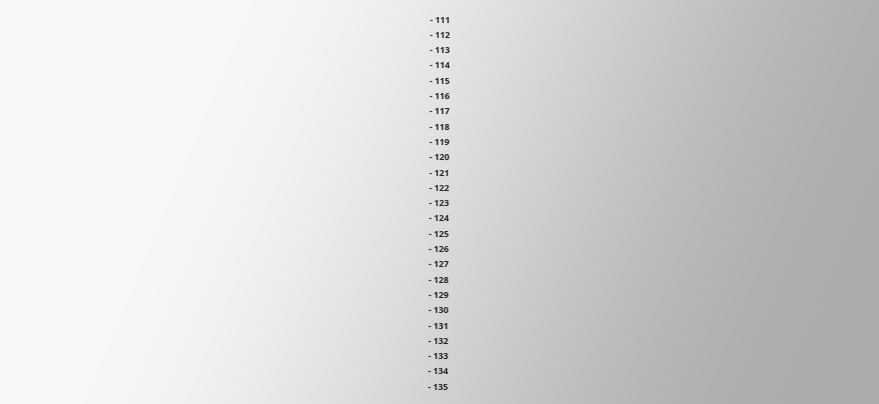- 111
- 112
- 113
- 114
- 115
- 116
- 117
- 118
- 119
- 120
- 121
- 122
- 123
- 124
- 125
- 126
- 127
- 128
- 129
- 130
- 131
- 132
- 133
- 134
- 135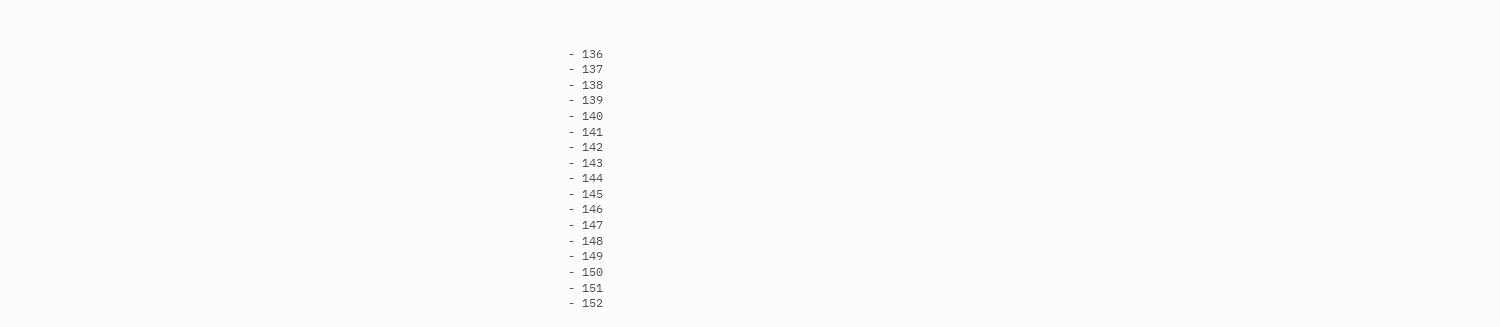- 136
- 137
- 138
- 139
- 140
- 141
- 142
- 143
- 144
- 145
- 146
- 147
- 148
- 149
- 150
- 151
- 152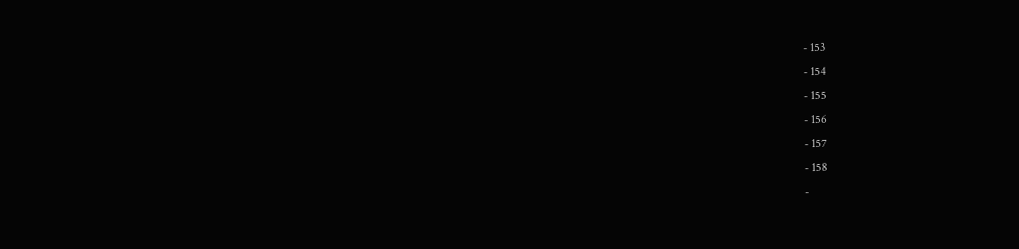- 153
- 154
- 155
- 156
- 157
- 158
-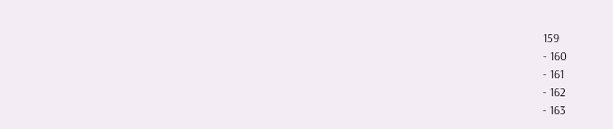159
- 160
- 161
- 162
- 163